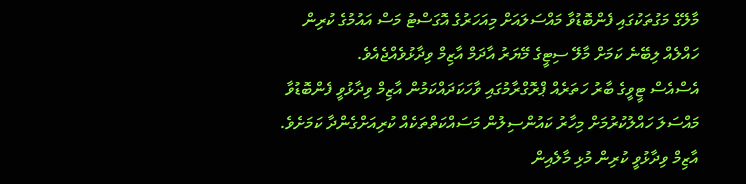މާލޭގެ މަގުތަކުގައި ފެންބޮޑުވާ މައްސަލައަށް މިއަހަރުގެ އޮގަސްޓު މަސް އައުމުގެ ކުރިން ހައްލެއް ލިބޭނެ ކަމަށް މާލޭ ސިޓީގެ މޭޔަރު އާދަމް އާޒިމް ވިދާޅުވެއްޖެއެވެ.
އެސްއެސް ޓީވީގެ ބާރު ހަތަރެއް ޕްރޮގްރާމުގައި ވާހަކަދައްކަމުން އާޒިމް ވިދާޅުވީ ފެންބޮޑުވާ މައްސަލަ ހައްލުކުރުމަށް މިހާރު ކައުންސިލުން މަސައްކަތްތަކެއް ކުރިއަށްގެންދާ ކަމަށެވެ.
އާޒިމް ވިދާޅުވީ ކުރިން މުޅި މާލެއިން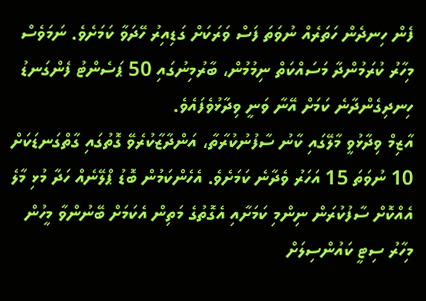ފެން ހިނދެން ހަތަރެއް ނުވަތަ ފަސް ވަރަކަށް ގަޑިއިރު ހޭދަވާ ކަމަށެވެ. ނަމަވެސް މިހާރު ކުރަމުންދާ މަސައްކަތް ނިމުމުން، ބާރުމިނުގައި 50 ޕަސެންޓު ފެންގަނޑު ހިނދިގެންދާނެ ކަމަށް އޭނާ ވަނީ ވިދާޅުވެފައެވެ.
އާޒިމް ވިދާޅުވީ މާލޭގައި ކާނު ސާފުނުކުރާތާ، އަންދާޒާކުރެވޭ ގޮތުގައި ގާތްގަނޑަކަށް 10 ނުވަތަ 15 އަހަރު ވެދާނެ ކަމަށެވެ. އެހެންކަމުން ބޮޑު ޕްލޭނެއް ހަދާ މުޅި މާލެ އެއްކޮށް ސާފުކުރަން ނިންމި ކަމަށާއި އެގޮތުގެ މަތިން އެކަމަށް ބޭނުންވާ މީހުން މިހާރު ސިޓީ ކައުންސިލަށް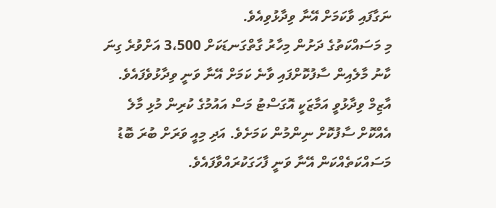ނަގާފައި ވާކަމަށް އޭނާ ވިދާޅުވިއެވެ.
މި މަސައްކަތުގެ ދަށުން މިހާރު ގާތްގަނޑަކަށް 3،500 އަށްވުރެ ގިނަ ކާނު މާލެއިން ސާފުކޮށްފައި ވާނެ ކަމަށް އޭނާ ވަނީ ވިދާޅުވެފައެވެ. އާޒިމް ވިދާޅުވީ އަމާޒަކީ އޮގަސްޓު މަސް އައުމުގެ ކުރިން މުޅި މާލެ އެއްކޮށް ސާފުކޮށް ނިންމުން ކަމަށެވެ. އަދި މިއީ ވަރަށް ބުރަ ބޮޑު މަސައްކަތެއްކަން އޭނާ ވަނީ ފާހަގަކުރައްވާފައެވެ.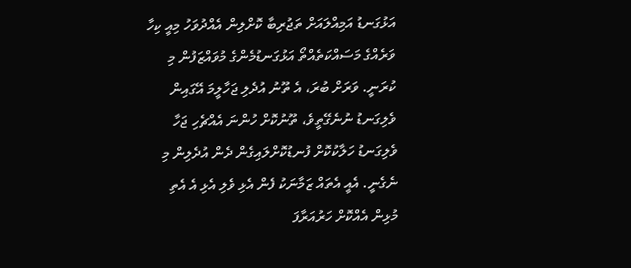އަޅުގަނޑު އަމިއްލައަށް ތަޖުރިބާ ކޮށްލިން އެއްދުވަހު މިއީ ކިހާ ވަރެއްގެ މަސައްކަތެއްތޯ އަޅުގަނޑުމެންގެ މުވައްޒަފުން މި ކުރަނީ. ވަރަށް ބުރަ، އެ ތޫނު އުދެލި ޖަހާލީމަ އޭގައިން ވެލިގަނޑު ނުނެގޭތީވެ، ތޫނުކޮށް ހުންނަ އެއްޗެހި ޖަހާ ވެލިގަނޑު ހަލާކުކޮށް ފުނޑުކޮށްލައިގެން ދެން އުދެލިން މި ނެގެނީ. އެއީ އެތައް ޒަމާނަކު ފެން އެޅި ވެލި އެޅި އެ އެތި މުޅިން އެއްކޮށް ހަރުއަރާފަ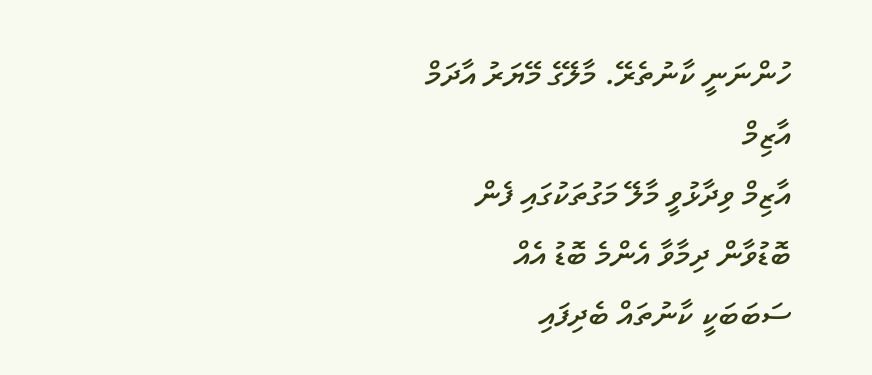ހުންނަނީ ކާނުތެރޭ. މާލޭގެ މޭޔަރު އާދަމް އާޒިމް
އާޒިމް ވިދާޅުވީ މާލޭ މަގުތަކުގައި ފެން ބޮޑުވާން ދިމާވާ އެންމެ ބޮޑު އެއް ސަބަބަކީ ކާނުތައް ބެދިފައި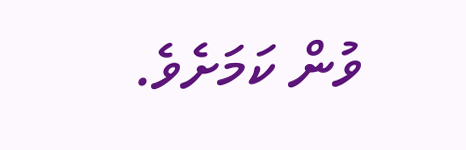ވުން ކަމަށެވެ.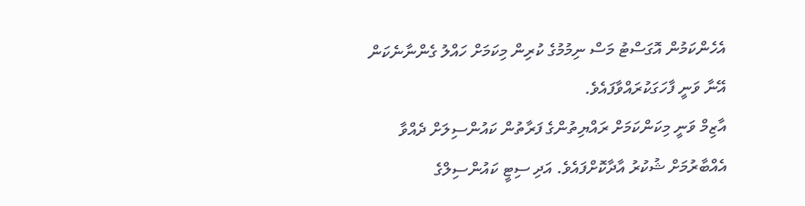އެހެންކަމުން އޮގަސްޓު މަސް ނިމުމުގެ ކުރިން މިކަމަށް ހައްލު ގެންނާނެކަން އޭނާ ވަނީ ފާހަގަކުރައްވާފައެވެ.
އާޒިމް ވަނީ މިކަންކަމަށް ރައްޔިތުންގެ ފަރާތުން ކައުންސިލަށް ދެއްވާ އެއްބާރުމަށް ޝުކުރު އާދާކޮށްފައެވެ. އަދި ސިޓީ ކައުންސިލްގެ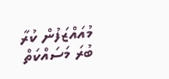މުއައްޒަފުން ކުރާ ބުރަ މަސައްކަތް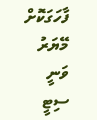ފާހަގަކޮށް މޭޔަރު ވަނީ ސިޓީ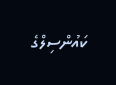ކައުންސިލްގެ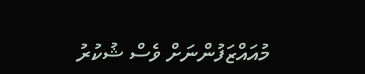މުއައްޒަފުންނަށް ވެސް ޝުކުރު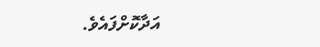އަދާކޮށްފައެވެ.